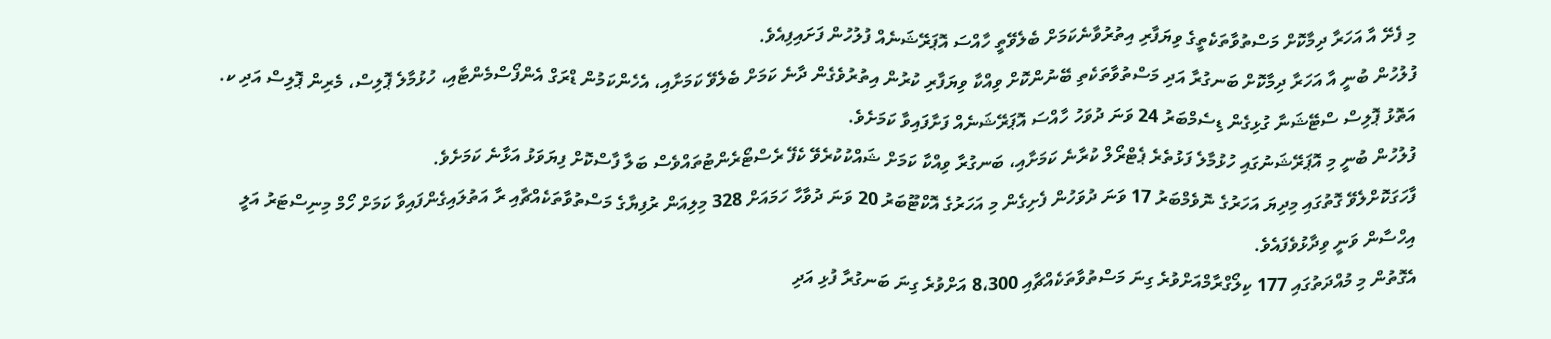މި ފެށޭ އާ އަހަރާ ދިމާކޮށް މަސްތުވާތަކެތީގެ ވިޔަފާރި އިތުރުވާނެކަމަށް ބެލެވޭތީ ހާއްސަ އޮޕަރޭޝަނެއް ފުލުހުން ފަށައިފިއެވެ.
ފުލުހުން ބުނީ އާ އަހަރާ ދިމާކޮށް ބަނގުރާ އަދި މަސްތުވާތަކެތި ބޭނުންކޮށް ވިއްކާ ވިޔަފާރި ކުރުން އިތުރުވެގެން ދާނެ ކަމަށް ބެލެވޭ ކަމަށާއި، އެހެންކަމުން ޑްރަގް އެންފޯސްމެންޓާއި، ހުޅުމާލެ ޕޮލިސް، މެރިން ޕޮލިސް އަދި ކ. އަތޮޅު ޕޮލިސް ސްޓޭޝަނާ ގުޅިގެން ޑިސެމްބަރު 24 ވަނަ ދުވަހު ހާއްސަ އޮޕަރޭޝަނެއް ފަށާފައިވާ ކަމަށެވެ.
ފުލުހުން ބުނީ މި އޮޕަރޭޝަނުގައި ހުޅުމާލެ ފަޅުތެރެ ޕެޓްރޯލް ކުރާނެ ކަމަށާއި، ބަނގުރާ ވިއްކާ ކަމަށް ޝައްކުކުރެވޭ ކެފޭ ރެސްޓޯރެންޓުތައްވެސް ބަލާ ފާސްކޮށް ފިޔަވަޅު އަޅާނެ ކަމަށެވެ.
ފާހަގަކޮށްލެވޭ ގޮތުގައި މިދިޔަ އަހަރުގެ ނޮވެމްބަރު 17 ވަނަ ދުވަހުން ފެށިގެން މި އަހަރުގެ އޮކްޓޫބަރު 20 ވަނަ ދުވާހާ ހަމައަށް 328 މިލިއަން ރުފިޔާގެ މަސްތުވާތަކެއްޗާއި ރާ އަތުލައިގެންފައިވާ ކަމަށް ހޯމް މިނިސްޓަރު އަލީ އިހްސާން ވަނީ ވިދާޅުވެފައެވެ.
އެގޮތުން މި މުއްދަތުގައި 177 ކިލޯގްރާމްއަށްވުރެ ގިނަ މަސްތުވާތަކެއްޗާއި 8،300 އަށްވުރެ ގިނަ ބަނގުރާ ފުޅި އަދި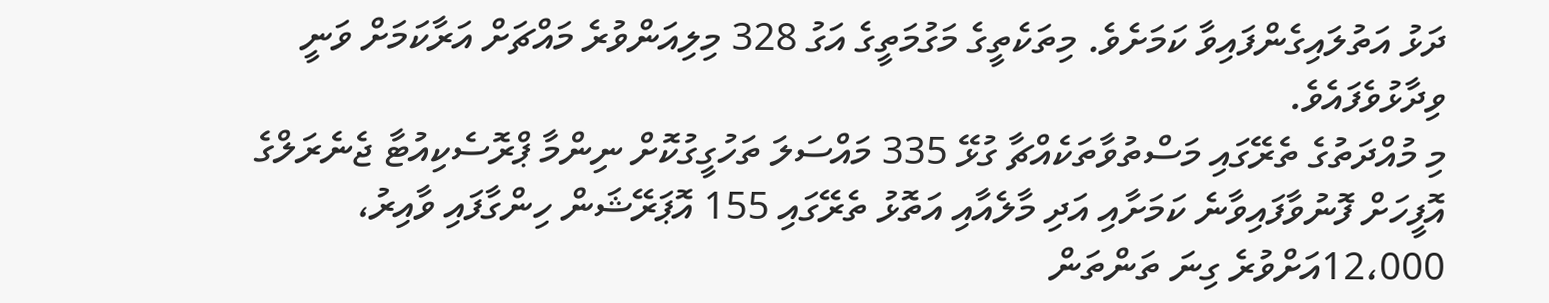ދަޅު އަތުލައިގެންފައިވާ ކަމަށެވެ. މިތަކެތީގެ މަގުމަތީގެ އަގު 328 މިލިއަންވުރެ މައްޗަށް އަރާކަމަށް ވަނީ ވިދާޅުވެފައެވެ.
މި މުއްދަތުގެ ތެރޭގައި މަސްތުވާތަކެއްޗާ ގުޅޭ 335 މައްސަލަ ތަހުގީގުކޮށް ނިންމާ ޕްރޮސެކިއުޓާ ޖެނެރަލްގެ އޮފީހަށް ފޮނުވާފައިވާނެ ކަމަށާއި އަދި މާލެއާއި އަތޮޅު ތެރޭގައި 155 އޮޕަރޭޝަން ހިންގާފައި ވާއިރު، 12،000އަށްވުރެ ގިނަ ތަންތަން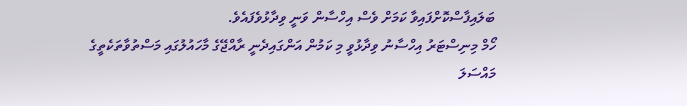ބަލައިފާސްކޮށްފައިވާ ކަމަށް ވެސް އިހްސާން ވަނީ ވިދާޅުވެފައެވެ.
ހޯމް މިނިސްޓަރު އިހްސާނު ވިދާޅުވީ މި ކަމުން އަންގައިދެނީ ރާއްޖޭގެ މާހައުލުގައި މަސްތުވާތަކެތީގެ މައްސަލަ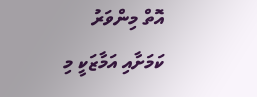އޮތް މިންވަރު ކަމަށާއި އަމާޒަކީ މި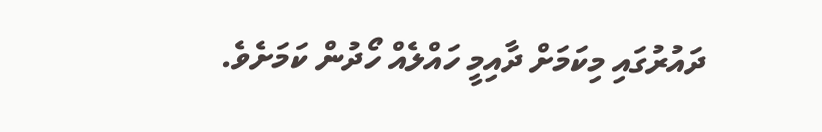ދައުރުގައި މިކަމަށް ދާއިމީ ހައްލެއް ހޯދުން ކަމަށެވެ.